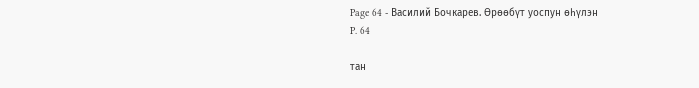Page 64 - Василий Бочкарев. Өрөөбүт уоспун өһүлэн
P. 64

тан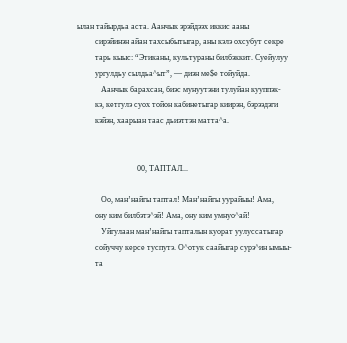ылан тайырдьа аста. Аанчык эрэйдээх иккис ааны
         сирэйинэн айан тахсыбытыгар, аны кэлэ охсубут секре
         тарь кыыс: “Этиканы, культураны билбэккит. Суейулуу
         ургулдьу сылдьа^ыт”, — диэн ме$е тойуйда.
            Аанчык барахсан, биэс мунуутэни тулуйан кууппэк-
         кэ, кетгулэ суох тойон кабинетыгар киирэн, бэрээдэги
         кэйэн, хаарыан таас дьиэттэн матта^а.


                              00, ТАПТАЛ...

            Оо, ман’найгы таптал! Ман’найгы уурайыы! Ама,
         ону ким билбэтэ^эй! Ама, ону ким умнуо^ай!
            Уйгулаан ман’найгы тапталын куорат уулуссатыгар
         сойуччу керсе туспутэ. О^отук саайыгар сурэ^ин ымыы-
         та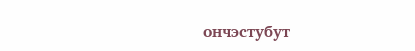ончэстубут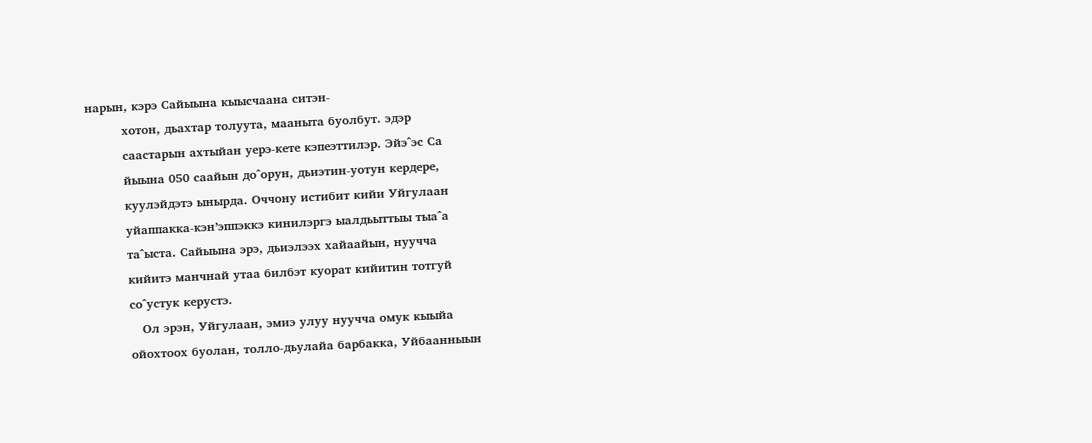нарын, кэрэ Сайыына кыысчаана ситэн-
         хотон, дьахтар толуута, мааныта буолбут. эдэр
         саастарын ахтыйан уерэ-кете кэпеэттилэр. Эйэ^эс Са
         йыына 050 саайын до^орун, дьиэтин-уотун кердере,
         куулэйдэтэ ынырда. Оччону истибит кийи Уйгулаан
         уйаппакка-кэн’эппэккэ кинилэргэ ыалдьыттыы тыа^а
         та^ыста. Сайыына эрэ, дьиэлээх хайаайын, нуучча
         кийитэ манчнай утаа билбэт куорат кийитин тотгуй
         со^устук керустэ.
            Ол эрэн, Уйгулаан, эмиэ улуу нуучча омук кыыйа
         ойохтоох буолан, толло-дьулайа барбакка, Уйбаанныын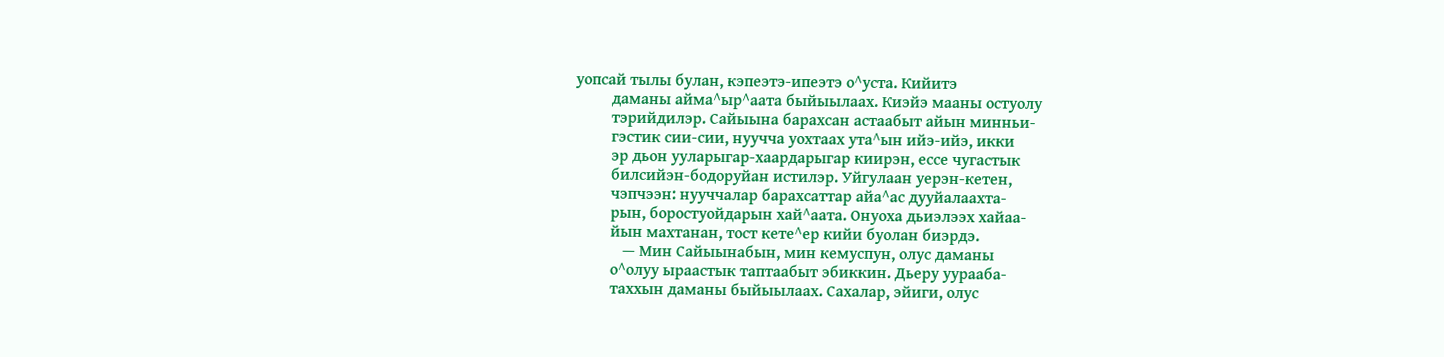уопсай тылы булан, кэпеэтэ-ипеэтэ о^уста. Кийитэ
         даманы айма^ыр^аата быйыылаах. Киэйэ мааны остуолу
         тэрийдилэр. Сайыына барахсан астаабыт айын минньи-
         гэстик сии-сии, нуучча уохтаах ута^ын ийэ-ийэ, икки
         эр дьон ууларыгар-хаардарыгар киирэн, ессе чугастык
         билсийэн-бодоруйан истилэр. Уйгулаан уерэн-кетен,
         чэпчээн: нууччалар барахсаттар айа^ас дууйалаахта-
         рын, боростуойдарын хай^аата. Онуоха дьиэлээх хайаа-
         йын махтанан, тост кете^ер кийи буолан биэрдэ.
            — Мин Сайыынабын, мин кемуспун, олус даманы
         о^олуу ыраастык таптаабыт эбиккин. Дьеру уурааба-
         таххын даманы быйыылаах. Сахалар, эйиги, олус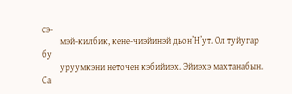сэ-
         мэй-килбик, кене-чиэйинэй дьон’Н’ут. Ол туйугар бу
         уруумкэни неточен кэбийиэх. Эйиэхэ махтанабын. Са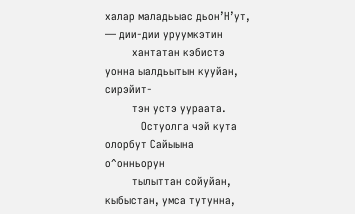халар маладьыас дьон’Н’ут, — дии-дии уруумкэтин
         хантатан кэбистэ уонна ыалдьытын кууйан, сирэйит-
         тэн устэ уураата.
            Остуолга чэй кута олорбут Сайыына о^онньорун
         тылыттан сойуйан, кыбыстан, умса тутунна,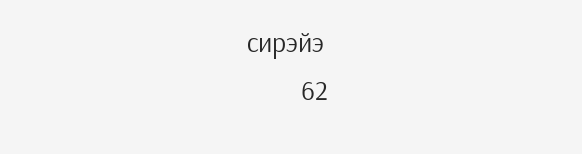сирэйэ
         62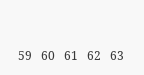59   60   61   62   63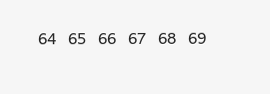64   65   66   67   68   69